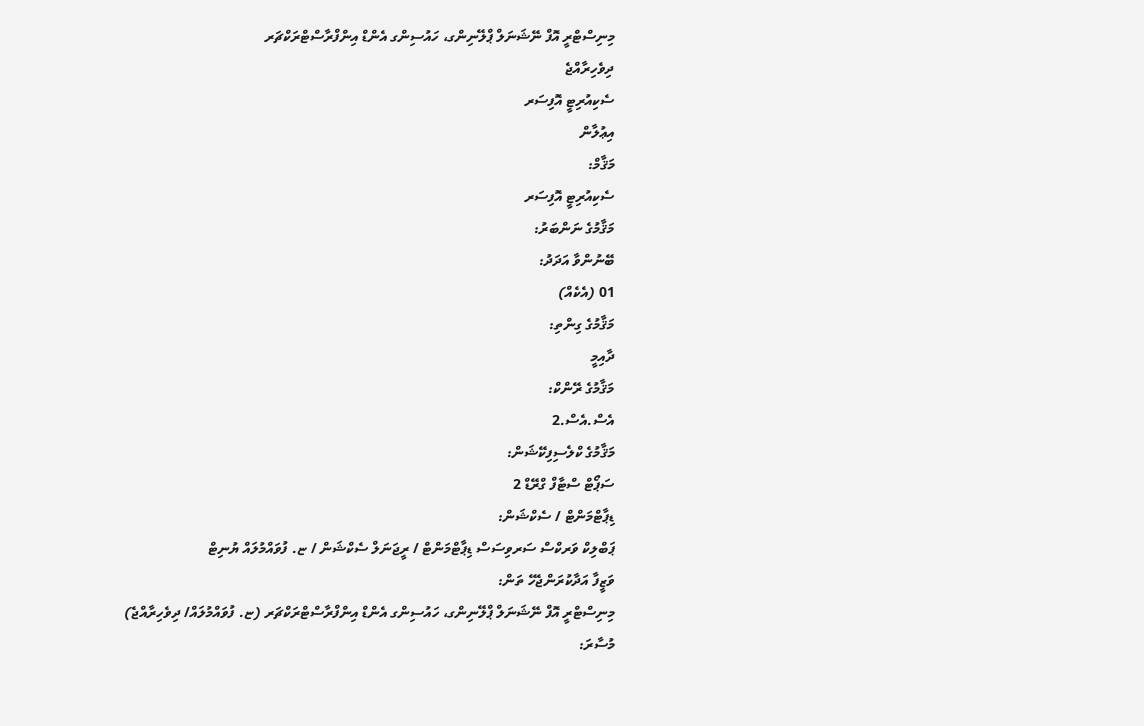މިނިސްޓްރީ އޮފް ނޭޝަނަލް ޕްލޭނިންގ، ހައުސިންގ އެންޑް އިންފްރާސްޓްރަކްޗަރ
ދިވެހިރާއްޖެ
ސެކިއުރިޓީ އޮފިސަރ
އިޢުލާން
މަޤާމް:
ސެކިއުރިޓީ އޮފިސަރ
މަޤާމުގެ ނަންބަރު:
ބޭނުންވާ އަދަދު:
01 (އެކެއް)
މަޤާމުގެ ގިންތި:
ދާއިމީ
މަޤާމުގެ ރޭންކް:
އެސް.އެސް.2
މަޤާމުގެ ކްލެސިފިކޭޝަން:
ސަޕޯޓް ސްޓާފް ގްރޭޑް 2
ޑިޕާޓްމަންޓް / ސެކްޝަން:
ޕަބްލިކް ވަރކްސް ސަރވިސަސް ޑިޕާޓްމަންޓް / ރީޖަނަލް ސެކްޝަން / ޏ. ފުވައްމުލައް ޔުނިޓް
ވަޒީފާ އަދާކުރަންޖެހޭ ތަން:
މިނިސްޓްރީ އޮފް ނޭޝަނަލް ޕްލޭނިންގ، ހައުސިންގ އެންޑް އިންފްރާސްޓްރަކްޗަރ (ޏ. ފުވައްމުލައް/ ދިވެހިރާއްޖެ)
މުސާރަ: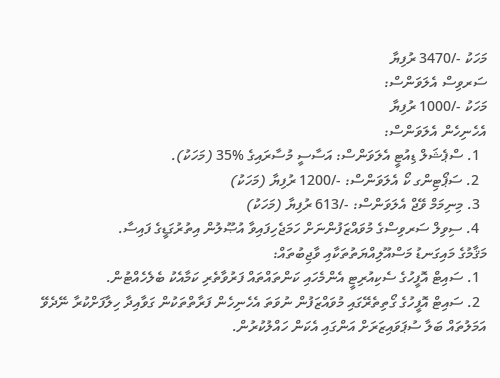މަހަކު -/3470 ރުފިޔާ
ސަރވިސް އެލަވަންސް:
މަހަކު -/1000 ރުފިޔާ
އެހެނިހެން އެލަވަންސް:
  1. ސްޕެޝަލް ޑިއުޓީ އެލަވަންސް: އަސާސީ މުސާރައިގެ %35 (މަހަކު).
  2. ސަޕޯޓިންގ ކޯ އެލަވަންސް: -/1200 ރުފިޔާ (މަހަކު)
  3. މިނިމަމް ވޭޖް އެލަވަންސް: -/613 ރުފިޔާ (މަހަކު)
  4. ސިވިލް ސަރވިސްގެ މުވައްޒަފުންނަށް ހަމަޖެހިފައިވާ އުޞޫލުން އިތުރުގަޑީގެ ފައިސާ.
މަޤާމުގެ މައިގަނޑު މަސްއޫލިއްޔަތުތަކާއި ވާޖިބުތައް:
  1. ސައިޓް އޮފީހުގެ ސެކިއުރިޓީ އެންމެހައި ކަންތައްތައް ފަރުވާތެރި ކަމާއެކު ބެލެހެއްޓުން.
  2. ސައިޓް އޮފީހުގެ ގޯތިތެރޭގައި މުވައްޒަފުން ނުވަތަ އެހެނިހެން ފަރާތްތަކުން ގަވާއިދާ ހިލާފަށްކުރާ ނޭދެވޭ އަމަލުތައް ބަލާ ސުޕަވައިޒަރަށް އަންގައި އެކަން ހައްލުކުރުން.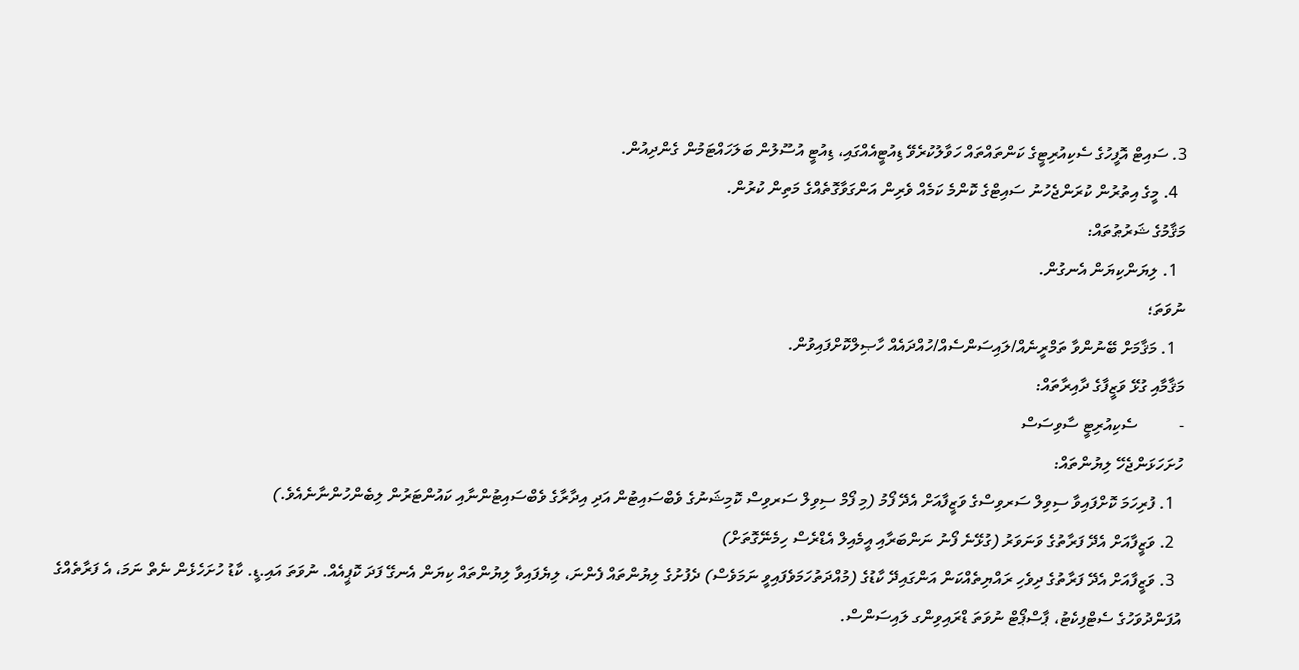3. ސައިޓް އޮފީހުގެ ސެކިއުރިޓީގެ ކަންތައްތައް ހަވާލުކުރެވޭ ޑިއުޓީއެއްގައި، ޑިއުޓީ އުސޫލުން ބަލަހައްޓަމުން ގެންދިއުން.
  4. މީގެ އިތުރުން ކުރަންޖެހުނު ސައިޓްގެ ކޮންމެ ކަމެއް ވެރިން އަންގަވާގޮތެއްގެ މަތިން ކުރުން.
މަޤާމުގެ ޝަރުޠުތައް:
  1. ލިޔަންކިޔަން އެނގުން.
ނުވަތަ؛
  1. މަޤާމަށް ބޭނުންވާ ތަމްރީނެއް/ލައިސަންސެއް/ހުއްދައެއް ހާޞިލްކޮށްފައިވުން.
މަޤާމާއި ގުޅޭ ވަޒީފާގެ ދާއިރާތައް:
-          ސެކިއުރިޓީ ސާވިސަސް
ހުށަހަޅަންޖެހޭ ލިޔުންތައް:
  1. ފުރިހަމަ ކޮށްފައިވާ ސިވިލް ސަރވިސްގެ ވަޒީފާއަށް އެދޭ ފޯމު (މި ފޯމް ސިވިލް ސަރވިސް ކޮމިޝަނުގެ ވެބްސައިޓުން އަދި އިދާރާގެ ވެބްސައިޓުންނާއި ކައުންޓަރުން ލިބެންހުންނާނެއެވެ.)
  2. ވަޒީފާއަށް އެދޭ ފަރާތުގެ ވަނަވަރު (ގުޅޭނެ ފޯނު ނަންބަރާއި އީމެއިލް އެޑްރެސް ހިމެނޭގޮތަށް)
  3. ވަޒީފާއަށް އެދޭ ފަރާތުގެ ދިވެހި ރައްޔިތެއްކަން އަންގައިދޭ ކާޑުގެ (މުއްދަތުހަމަވެފައިވީ ނަމަވެސް) ދެފުށުގެ ލިޔުންތައް ފެންނަ، ލިޔެފައިވާ ލިޔުންތައް ކިޔަން އެނގޭ ފަދަ ކޮޕީއެއް. ނުވަތަ އައި.ޑީ. ކާޑު ހުށަހެޅެން ނެތް ނަމަ، އެ ފަރާތެއްގެ އުފަންދުވަހުގެ ސެޓްފިކެޓު، ޕާސްޕޯޓް ނުވަތަ ޑްރައިވިންގ ލައިސަންސް.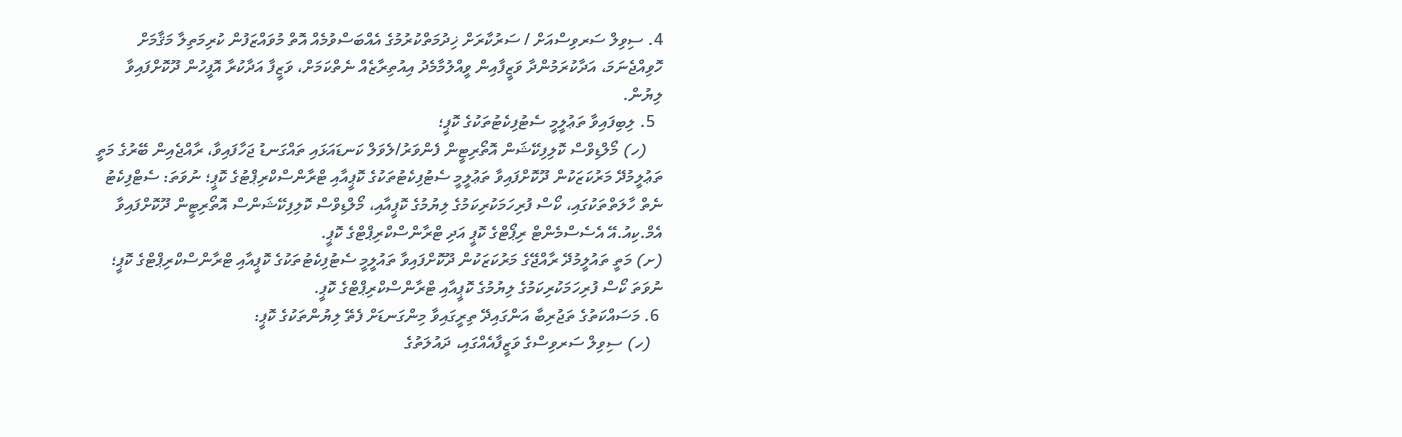4. ސިވިލް ސަރވިސްއަށް / ސަރުކާރަށް ޚިދުމަތްކުރުމުގެ އެއްބަސްވުމެއް އޮތް މުވައްޒަފުން ކުރިމަތިލާ މަޤާމަށް ހޮވިއްޖެނަމަ، އަދާކުރަމުންދާ ވަޒީފާއިން ވީއްލުމާމެދު އިއުތިރާޒެއް ނެތްކަމަށް، ވަޒީފާ އަދާކުރާ އޮފީހުން ދޫކޮށްފައިވާ ލިޔުން.
  5. ލިބިފައިވާ ތަޢުލީމީ ސެޓުފިކެޓުތަކުގެ ކޮޕީ؛
    (ހ) މޯލްޑިވްސް ކޮލިފިކޭޝަން އޮތޯރިޓީން ފެންވަރު/ލެވަލް ކަނޑައަޅައި ތައްގަނޑު ޖަހާފައިވާ، ރާއްޖެއިން ބޭރުގެ މަތީ ތަޢުލީމުދޭ މަރުކަޒަކުން ދޫކޮށްފައިވާ ތަޢުލީމީ ސެޓުފިކެޓުތަކުގެ ކޮޕީއާއި ޓްރާންސްކްރިޕްޓުގެ ކޮޕީ؛ ނުވަތަ: ސެޓްފިކެޓު ނެތް ހާލަތްތަކުގައި، ކޯސް ފުރިހަމަކުރިކަމުގެ ލިޔުމުގެ ކޮޕީއާއި، މޯލްޑިވްސް ކޮލިފިކޭޝަންސް އޮތޯރިޓީން ދޫކޮށްފައިވާ އެމް.ކިއު.އޭ އެސެސްމެންޓް ރިޕޯޓްގެ ކޮޕީ އަދި ޓްރާންސްކްރިޕްޓްގެ ކޮޕީ.
(ށ) މަތީ ތައުލީމުދޭ ރާއްޖޭގެ މަރުކަޒަކުން ދޫކޮށްފައިވާ ތައުލީމީ ސެޓުފިކެޓުތަކުގެ ކޮޕީއާއި ޓްރާންސްކްރިޕްޓްގެ ކޮޕީ؛ ނުވަތަ ކޯސް ފުރިހަމަކުރިކަމުގެ ލިޔުމުގެ ކޮޕީއާއި ޓްރާންސްކްރިޕްޓްގެ ކޮޕީ.
 6. މަސައްކަތުގެ ތަޖުރިބާ އަންގައިދޭ ތިރީގައިވާ މިންގަނޑަށް ފެތޭ ލިޔުންތަކުގެ ކޮޕީ:
   (ހ) ސިވިލް ސަރވިސްގެ ވަޒީފާއެއްގައި، ދައުލަތުގެ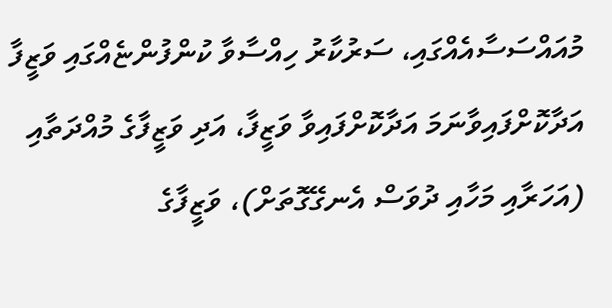މުއައްސަސާއެއްގައި، ސަރުކާރު ހިއްސާވާ ކުންފުންޏެއްގައި ވަޒީފާ އަދާކޮށްފައިވާނަމަ އަދާކޮށްފައިވާ ވަޒީފާ، އަދި ވަޒީފާގެ މުއްދަތާއި (އަހަރާއި މަހާއި ދުވަސް އެނގޭގޮތަށް)، ވަޒީފާގެ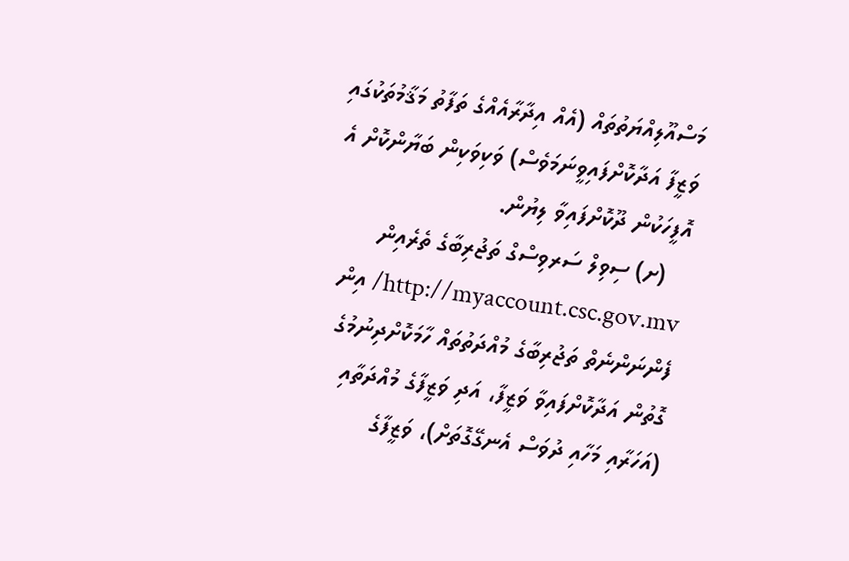މަސްއޫލިއްޔަތުތައް (އެއް އިދާރާއެއްގެ ތަފާތު މަޤާމުތަކުގައި ވަޒީފާ އަދާކޮށްފައިވީނަމަވެސް) ވަކިވަކިން ބަޔާންކޮށް އެ އޮފީހަކުން ދޫކޮށްފައިވާ ލިޔުން.
   (ށ) ސިވިލް ސަރވިސްގް ތަޖުރިބާގެ ތެރެއިން http://myaccount.csc.gov.mv/ އިން ފެންނަންނެތް ތަޖުރިބާގެ މުއްދަތުތައް ހާމަކޮށްދިނުމުގެ ގޮތުން އަދާކޮށްފައިވާ ވަޒީފާ، އަދި ވަޒީފާގެ މުއްދަތާއި (އަހަރާއި މަހާއި ދުވަސް އެނގޭގޮތަށް)، ވަޒީފާގެ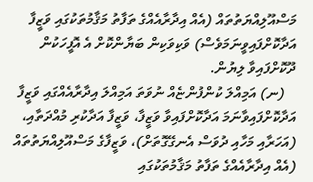މަސްއޫލިއްޔަތުތައް (އެއް އިދާރާއެއްގެ ތަފާތު މަޤާމުތަކުގައި ވަޒީފާ އަދާކޮށްފައިވީނަމަވެސް) ވަކިވަކިން ބަޔާންކޮށް އެ އޮފީހަކުން ދޫކޮށްފައިވާ ލިޔުން.
   (ނ) އަމިއްލަ ކުންފުންޏެއް ނުވަތަ އަމިއްލަ އިދާރާއެއްގައި ވަޒީފާ އަދާކޮށްފައިވާނަމަ އަދާކޮށްފައިވާ ވަޒީފާ، ވަޒީފާ އަދާކުރި މުއްދަތާއި، (އަހަރާއި މަހާއި ދުވަސް އެނގޭގޮތަށް)، ވަޒީފާގެ މަސްއޫލިއްޔަތުތައް (އެއް އިދާރާއެއްގެ ތަފާތު މަޤާމުތަކުގައި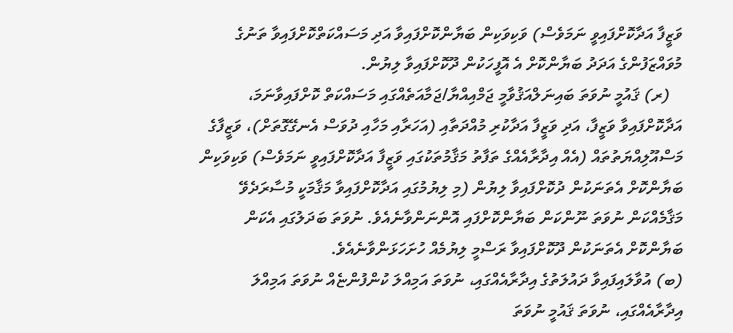ވަޒީފާ އަދާކޮށްފައިވީ ނަމަވެސް) ވަކިވަކިން ބަޔާންކޮށްފައިވާ އަދި މަސައްކަތްކޮށްފައިވާ ތަނުގެ މުވައްޒަފުންގެ އަދަދު ބަޔާންކޮށް އެ އޮފީހަކުން ދޫކޮށްފައިވާ ލިޔުން.
   (ރ) ޤައުމީ ނުވަތަ ބައިނަލްއަޤުވާމީ ޖަމްއިއްޔާ/ޖަމާއަތެއްގައި މަސައްކަތް ކޮށްފައިވާނަމަ، އަދާކޮށްފައިވާ ވަޒީފާ، އަދި ވަޒީފާ އަދާކުރި މުއްދަތާއި (އަހަރާއި މަހާއި ދުވަސް އެނގޭގޮތަށް)، ވަޒީފާގެ މަސްއޫލިއްޔަތުތައް (އެއް އިދާރާއެއްގެ ތަފާތު މަޤާމުތަކުގައި ވަޒީފާ އަދާކޮށްފައިވީ ނަމަވެސް) ވަކިވަކިން ބަޔާންކޮށް އެތަނަކުން ދުކޮށްފައިވާ ލިޔުން (މި ލިޔުމުގައި އަދާކޮށްފައިވާ މަޤާމަކީ މުސާރަދެވޭ މަޤާމެއްކަން ނުވަތަ ނޫންކަން ބަޔާންކޮށްފައި އޮންނަންވާނެއެވެ. ނުވަތަ ބަދަލުގައި އެކަން ބަޔާންކޮށް އެތަނަކުން ދޫކޮށްފައިވާ ރަސްމީ ލިޔުމެއް ހުށަހަޅަންވާނެއެވެ.
(ބ) އުވާލައިފައިވާ ދައުލަތުގެ އިދާރާއެއްގައި، ނުވަތަ އަމިއްލަ ކުންފުންޏެއް ނުވަތަ އަމިއްލަ އިދާރާއެއްގައި، ނުވަތަ ޤައުމީ ނުވަތަ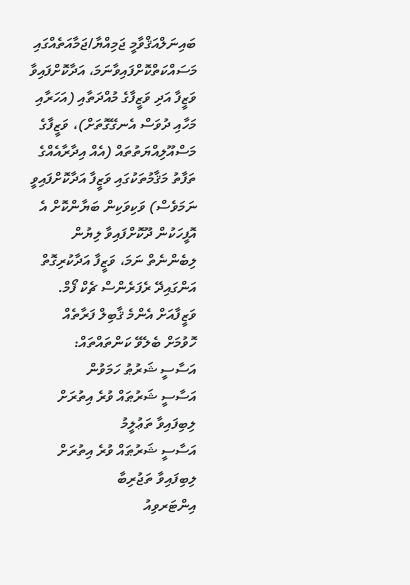ބައިނަލްއަޤްވާމީ ޖަމިއްޔާ/ޖަމާއަތެއްގައި މަސައްކަތްކޮށްފައިވާނަމަ، އަދާކޮށްފައިވާ ވަޒީފާ އަދި ވަޒީފާގެ މުއްދަތާއި (އަހަރާއި މަހާއި ދުވަސް އެނގޭގޮތަށް)، ވަޒީފާގެ މަސްއޫލިއްޔަތުތައް (އެއް އިދާރާއެއްގެ ތަފާތު މަޤާމުތަކުގައި ވަޒީފާ އަދާކޮށްފައިވީ ނަމަވެސް) ވަކިވަކިން ބަޔާންކޮށް އެ އޮފީހަކުން ދޫކޮށްފައިވާ ލިޔުން ލިބެންނެތް ނަމަ، ވަޒީފާ އަދާކުރިގޮތް އަންގައިދޭ ރެފަރެންސް ޗެކް ފޯމް.
ވަޒީފާއަށް އެންމެ ޤާބިލް ފަރާތެއް ހޮވުމަށް ބެލެވޭ ކަންތައްތައް:
އަސާސީ ޝަރުޠު ހަމަވުން
އަސާސީ ޝަރުޠައް ވުރެ އިތުރަށް ލިބިފައިވާ ތަޢުލީމު
އަސާސީ ޝަރުޠައް ވުރެ އިތުރަށް ލިބިފައިވާ ތަޖުރިބާ
އިންޓަރވިއު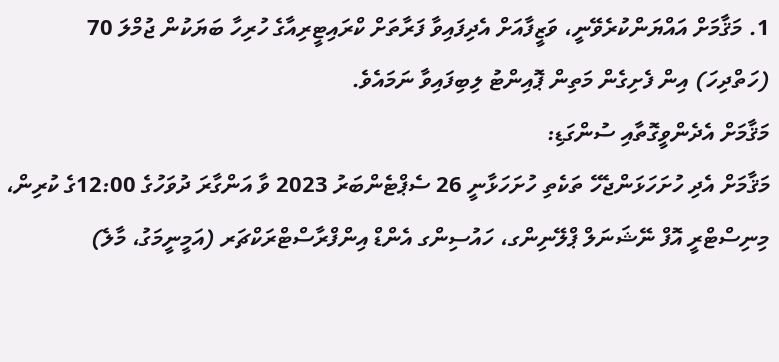1. މަޤާމަށް އައްޔަންކުރެވޭނީ، ވަޒީފާއަށް އެދިފައިވާ ފަރާތަށް ކްރައިޓީރިއާގެ ހުރިހާ ބަޔަކުން ޖުމްލަ 70  (ހަތްދިހަ) އިން ފެށިގެން މަތިން ޕޮއިންޓު ލިބިފައިވާ ނަމައެވެ.
މަޤާމަށް އެދެންވީގޮތާއި ސުންގަޑި:
މަޤާމަށް އެދި ހުށަހަޅަންޖެހޭ ތަކެތި ހުށަހަޅާނީ 26 ސެޕްޓެންބަރު 2023 ވާ އަންގާރަ ދުވަހުގެ 12:00ގެ ކުރިން، މިނިސްޓްރީ އޮފް ނޭޝަނަލް ޕްލޭނިންގ، ހައުސިންގ އެންޑް އިންފްރާސްޓްރަކްޗަރ (އަމީނީމަގު، މާލެ)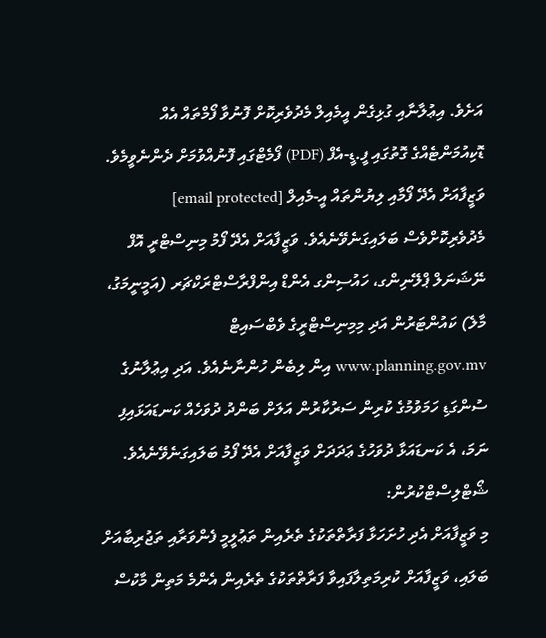އަށެވެ. އިޢުލާނާއި ގުޅިގެން އީމެއިލް މެދުވެރިކޮށް ފޮނުވާ ފޯމްތައް އެއް ޑޮކިއުމަންޓެއްގެ ގޮތުގައި ފީ.ޑީ-އެފް (PDF) ފޯމެޓްގައި ފޮނުއްވުމަށް ދެންނެވީމެވެ. ވަޒީފާއަށް އެދޭ ފޯމާއި ލިޔުންތައް އީ-މެއިލް [email protected] މެދުވެރިކޮށްވެސް ބަލައިގަނެވޭނެއެވެ. ވަޒީފާއަށް އެދޭ ފޯމު މިނިސްޓްރީ އޮފް ނޭޝަނަލް ޕްލޭނިންގ، ހައުސިންގ އެންޑް އިންފްރާސްޓްރަކްޗަރ (އަމީނީމަގު، މާލެ) ކައުންޓަރުން އަދި މިމިނިސްޓްރީގެ ވެބްސައިޓް www.planning.gov.mv އިން ލިބެން ހުންނާނެއެވެ. އަދި އިޢުލާނުގެ ސުންގަޑި ހަމަވުމުގެ ކުރިން ސަރުކާރުން އަލަށް ބަންދު ދުވަހެއް ކަނޑައަޅައިފި ނަމަ، އެ ކަނޑައަޅާ ދުވަހުގެ ޢަދަދަށް ވަޒީފާއަށް އެދޭ ފޯމު ބަލައިގަނެވޭނެއެވެ.
ޝޯޓްލިސްޓްކުރުން:
މި ވަޒީފާއަށް އެދި ހުށަހަޅާ ފަރާތްތަކުގެ ތެރެއިން ތަޢުލީމީ ފެންވަރާއި ތަޖުރިބާއަށް ބަލައި، ވަޒީފާއަށް ކުރިމަތިލާފައިވާ ފަރާތްތަކުގެ ތެރެއިން އެންމެ މަތިން މާކުސް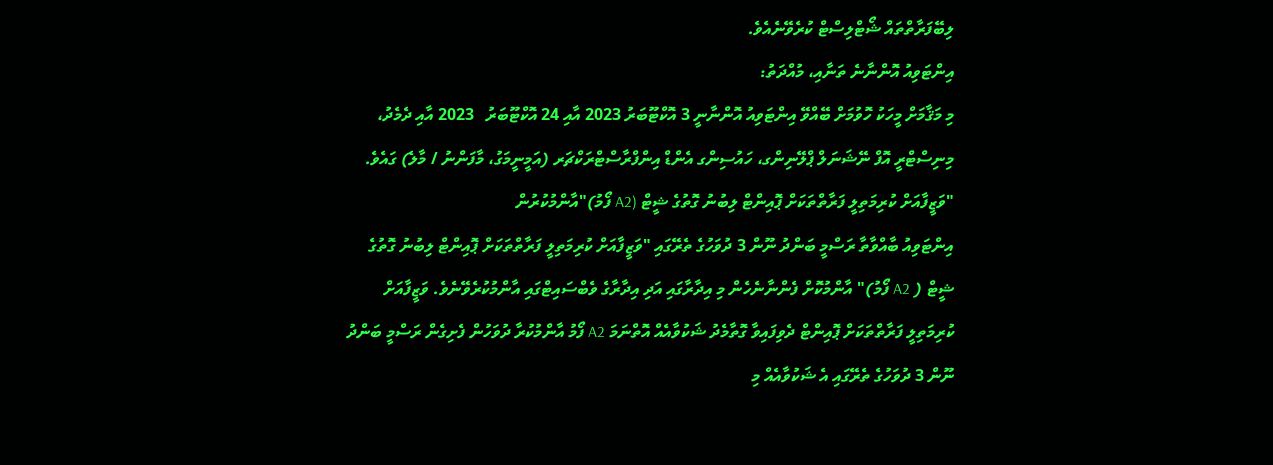ލިބޭފަރާތްތައް ޝޯޓްލިސްޓް ކުރެވޭނެއެވެ.
އިންޓަވިއު އޮންނާނެ ތަނާއި، މުއްދަތު:
މި މަޤާމަށް މީހަކު ހޮވުމަށް ބޭއްވޭ އިންޓަވިއު އޮންނާނީ 3 އޮކްޓޫބަރު 2023 އާއި 24 އޮކްޓޫބަރު   2023 އާއި ދެމެދު، މިނިސްޓްރީ އޮފް ނޭޝަނަލް ޕްލޭނިންގ، ހައުސިންގ އެންޑް އިންފްރާސްޓްރަކްޗަރ (އަމީނީމަގު، މާފަންނު / މާލެ) ގައެވެ.
"ވަޒީފާއަށް ކުރިމަތިލީ ފަރާތްތަކަށް ޕޮއިންޓް ލިބުނު ގޮތުގެ ޝީޓް (A2 ފޯމު)"އާންމުކުރުން
އިންޓަވިއު ބާއްވާތާ ރަސްމީ ބަންދު ނޫން 3 ދުވަހުގެ ތެރޭގައި "ވަޒީފާއަށް ކުރިމަތިލީ ފަރާތްތަކަށް ޕޮއިންޓް ލިބުނު ގޮތުގެ ޝީޓް ( A2 ފޯމު)" އާންމުކޮށް ފެންނާނެހެން މި އިދާރާގައި އަދި އިދާރާގެ ވެބްސައިޓްގައި އާންމުކުރެވޭނެވެ. ވަޒީފާއަށް ކުރިމަތިލީ ފަރާތްތަކަށް ޕޮއިންޓް ދެވިފައިވާ ގޮތާމެދު ޝަކުވާއެއް އޮތްނަމަ A2 ފޯމު އާންމުކުރާ ދުވަހުން ފެށިގެން ރަސްމީ ބަންދު ނޫން 3 ދުވަހުގެ ތެރޭގައި އެ ޝަކުވާއެއް މި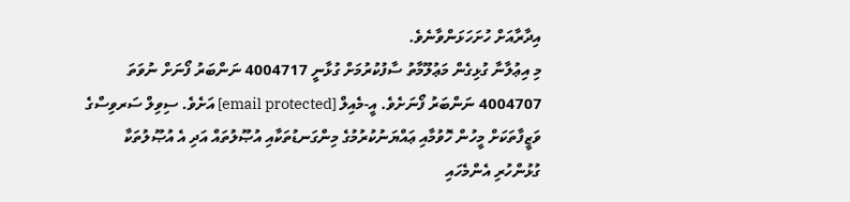އިދާރާއަށް ހުށަހަޅަންވާނެވެ.
މި އިޢުލާނާ ގުޅިގެން މަޢުލޫމާތު ސާފުކުރުމަށް ގުޅާނީ 4004717 ނަންބަރު ފޯނަށް ނުވަތަ 4004707 ނަންބަރު ފޯނަށެވެ. އީ-މެއިލް [email protected] އަށެވެ. ސިވިލް ސަރވިސްގެ ވަޒީފާތަކަށް މީހުން ހޮވުމާއި ޢައްޔަނުކުރުމުގެ މިންގަނޑުތަކާއި އުޞޫލުތައް އަދި އެ އުޞޫލުތަކާ ގުޅުންހުރި އެންމެހައި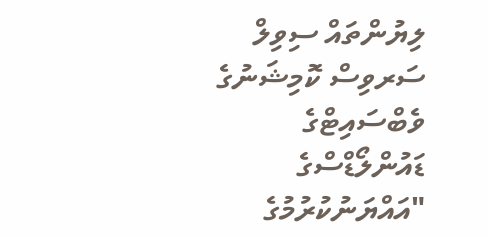ލިޔުންތައް ސިވިލް ސަރވިސް ކޮމިޝަނުގެ ވެބްސައިޓްގެ ޑައުންލޯޑްސްގެ "އައްޔަނުކުރުމުގެ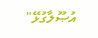އުޞޫލާގުޅޭ"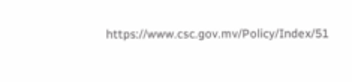https://www.csc.gov.mv/Policy/Index/51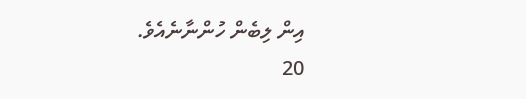އިން ލިބެން ހުންނާނެއެވެ.
20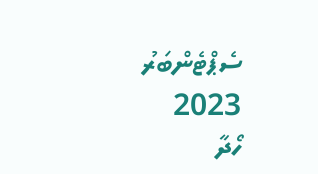ސެޕްޓެންބަރު 2023
ހޯދާ